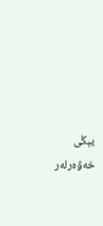يېڭى خەۋەرلەر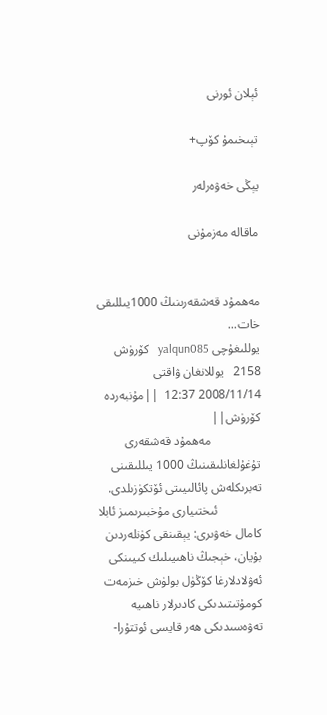ئېلان ئورنى

تېىخىمۇ كۆپ+

يېڭى خەۋەرلەر

ماقالە مەزمۇنى


مەھمۇد قەشقەرىنىڭ 1000يىللىقى خات...
يوللىغۇچى yalqun085   كۆرۈش 2158   يوللانغان ۋاقتى 2008/11/14 12:37  ||مۇنبەردە كۆرۈش||
                مەھمۇد قەشقەرى تۇغۇلغانلىقىنىڭ 1000 يىللىقىنى تەبرىكلەش پائالىيىتى ئۆتكۈزىلدى.
              ئىختىيارى مۇخبىرىمىز ئابلا كامال خەۋىرى: يېقىنقى كۈنلەردىن بۇيان، خېجىڭ ناھىيىلىك كىيىنكى ئەۋلادلارغا كۆڭۈل بولۈش خىزمەت كومۇتىتىدىكى كادىرلار ناھىيە تەۋەسىدىكى ھەر قايسى ئوتتۇرا-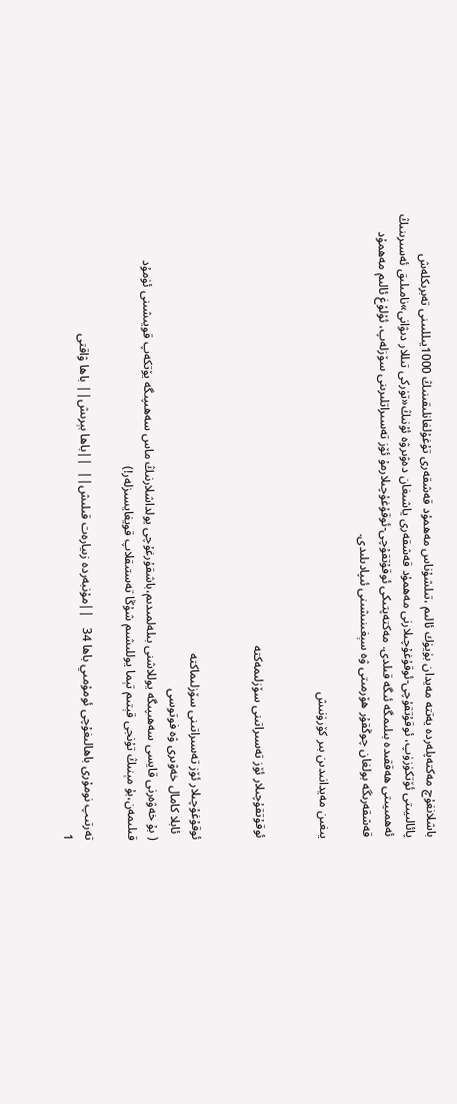باشلانغۇچ مەكتەپلەردە يەتتە مەيدان بۈيۈك ئالىم ،تىلشۇناس مەھمۇد قەشقەرى تۇغۇلغانلىقىنىڭ 1000يىللىىنى تەبرىكلەش پائالىيىتى ئۆتكۈزۈپ، ئوقۇتقۇچى-ئوقۇغۇچىلارنى مەھمۇد قەشقەرى ياشىغان دەۋىرۋە ئۇنىڭ«تۈركى تىللار دىۋانى»نامىلىق ئەسىرىنىڭ ئەھمىيىتى ھەققىدە بىلىمگە ئىگە قىلدى. مەكتەپتىكى ئوقۇتقۇچى-ئوقۇغۇچىلارمۇ ئۆز تەسىراتلىرىنى سۆزلەپ، ئۇلۇغ ئالىم مەھمۇد قەشقەرىگە بولغان چوڭقۇر ھۆرمىتى ۋە سېغىنىشىنى ئىپادىلىدى.

يىغىن مەيدانىدىن بىر كۆرۈنىش


ئوقۇتقۇچىلار ئۆز تەسىراتىنى سۆزلىمەكتە


ئوقۇغۇچىلار ئۆز تەسىراتىنى سۆزلىماكتە
  ئابلا كامال خەۋىرى ۋە فوتوسى
( بۇ خەۋەرنى قايسى سەھىپىگە يوللاشنى بىلەلمىدىم،باشقۇرغۇچى يولداشلارنىڭ ماس سەھىپىگە يۆتكەپ قويىشىنى ئۈمۇد قىلىمەن،بۇ مېنىڭ تۇنجى قېتىم تېما يوللىشىم شۇڭا تەستىقلاپ قويغايسىزلەر!)

تەرتىپ نومۇرى باھالىغۇچى ئومۇمىي باھا 34   ||مۇنبەردە زىيارەت قىلىش||  ||باھا بېرىش|| باھا ۋاقتى
1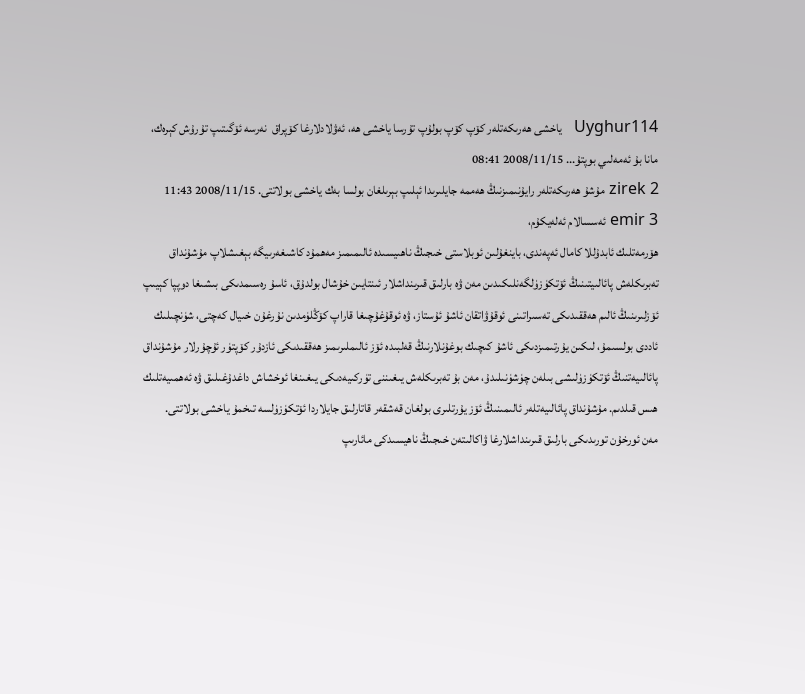Uyghur114   ياخشى ھەرىكەتلەر كۆپ كۆپ بولۇپ تۇرسا ياخشى ھە، ئەۋلادلارغا كۆپراق  نەرسە ئۆگىتىپ تۇرۇش كېرەك، مانا بۇ ئەمەلىي بوپتۇ... 2008/11/15 08:41
2 zirek مۇشۇ ھەرىكەتلەر رايۇنىمىزنىڭ ھەممە جايلىرىدا ئېلىپ بېرىلغان بولسا بەك ياخشى بولاتتى. 2008/11/15 11:43
3 emir ئەسسالام ئەلەيكۇم،
ھۆرمەتلىك ئابدۇللا كامال ئەپەندى، باينغۇلىن ئوبلاستى خىجىڭ ناھىيسىدە ئالىمىمىز مەھمۇد كاشىغەرىيگە بېغىشلاپ مۇشۇنداق تەبرىكلەش پائالىيتىنىڭ ئۆتكۈزۈلگەنلىكىدىن مەن ۋە بارلىق قىرىنداشلار ئىنتايىن خۇشال بولدۇق، ئاسۇ رەسىمدىكى بىشىغا دوپپا كېيىپ ئۆزلىرىنىڭ ئالىم ھەققىدىكى تەسىراتىنى ئوقۇۋاتقان ئاشۇ ئۇستاز، ۋە ئوقۇغۇچىغا قاراپ كۆڭلۈمدىن نۇرغۇن خىيال كەچتى، شۈنچىلىك ئاددى بولسىمۇ، لىكىن يۇرتىمىزدىكى ئاشۇ كىچىك بوغۇنلارنىڭ قەلبىدە ئۆز ئالىملىرىمىز ھەققىدىكى ئازدۇر كۆپتۈر ئۇچۇرلار مۇشۇنداق پائالىيەتنىڭ ئۆتكۈزۈلىشى بىلەن چۈشۈنىلىدۇ، مەن بۇ تەبرىكلەش يىغىننى تۈركىيەدىكى يىغىنغا ئوخشاش داغدۇغىلىق ۋە ئەھمىيەتلىك ھىس قىلدىم. مۇشۇنداق پائالىيەتلەر ئالىمىنىڭ ئۆز يۇرتلىرى بولغان قەشقەر قاتارلىق جايلاردا ئۆتكۈزۈلسە تىخمۇ ياخشى بولاتتى.
مەن ئورخۇن تورىدىكى بارلىق قىرىنداشلارغا ۋاكالىتەن خىجىڭ ناھيسىدكى مائارىپ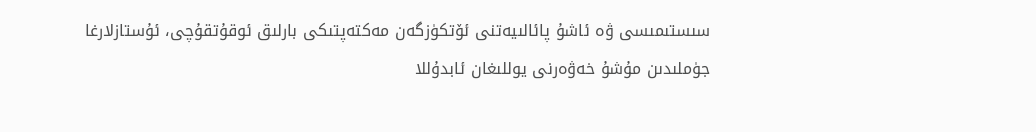سىستىمىسى ۋە ئاشۇ پائالىيەتنى ئۆتكۈزگەن مەكتەپتىكى بارلىق ئوقۇتقۇچى، ئۇستازلارغا جۈملىدىن مۇشۇ خەۋەرنى يوللىغان ئابدۇللا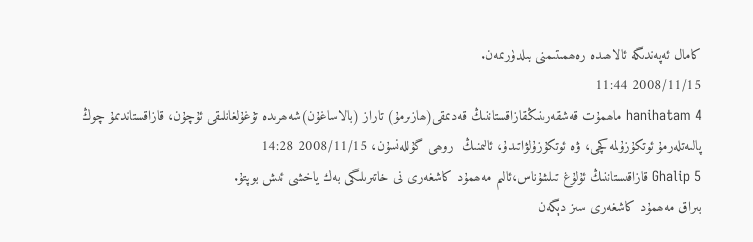كامال ئەپەندىگە ئالاھىدە رەھمىتىمنى بىلدۈرىمەن.
2008/11/15 11:44
4 hanihatam ماھمۇت قەشقەرىنىڭقازاقستاننىڭ قەدىمقى(ھازىرمۇ) تاراز (بالاساغۇن)شەھرىدە تۇغۇلغانلىقى ئۇچۇن، قازاقستاندىمۇ چوڭ پالىەتلەرمۇ ئوتكۇزۇلمەكچى، ۋە ئوتكۇزۇلۋاتىدۇ، ئالىمنىڭ  روھى گۇللەنسۇن، 2008/11/15 14:28
5 Ghalip قازاقىستاننىڭ ئۇلۇغ تىلشۇناس،ئالىم مەھمۇد كاشغەرى نى خاتىرىلىگى بەك ياخشى ئىش بوپتۇ.
بىراق مەھمۇد كاشغەرى سىز دېگەن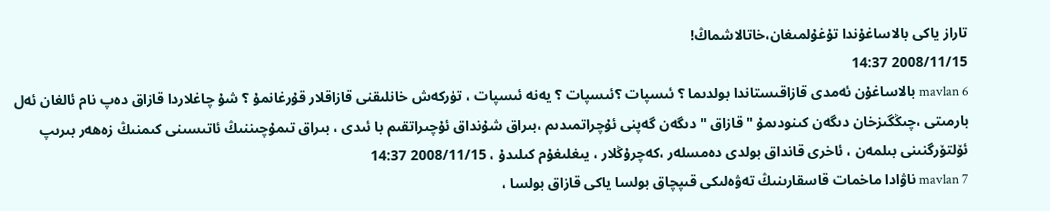تاراز ياكى بالاساغۇندا تۇغۇلمىغان،خاتالاشماڭ!
2008/11/15 14:37
6 mavlan بالاساغۇن ئەمدى قازاقىستاندا بولدىما ؟ ئىسپات ؟ئىسپات ؟ يەنە ئىسپات ، تۈركەش خانلىقنى قازاقلار قۇرغانمۇ ؟ شۇ چاغلاردا قازاق دەپ نام ئالغان ئەل بارمىتى ،چىڭگىزخان دىگەن كىنودىمۇ "قازاق " دىگەن گەپنى ئۇچراتمىدىم ،بىراق شۇنداق ئۇچىراتقىم با ئىدى ، بىراق تىمۇچىننىڭ ئاتىسىنى كىمنىڭ زەھەر بىرىپ ئۆلتۆرگنىنى بىلمەن ، ئاخرى قانداق بولدى دەمسلەر ،كەچرۇڭلار ، يىغلىغۇم كىلىدۇ ، 2008/11/15 14:37
7 mavlan ناۋادا ماخمات قاسقارىنىڭ تەۋەلىكى قىپچاق بولسا ياكى قازاق بولسا ،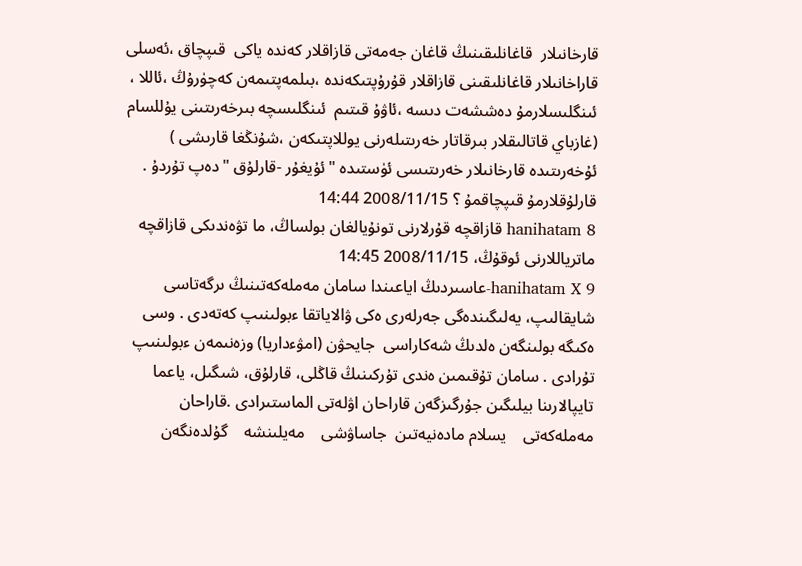قارخانىلار  قاغانلىقىنىڭ قاغان جەمەتى قازاقلار كەندە ياكى  قىپچاق ،ئەسلى قاراخانىلار قاغانلىقىنى قازاقلار قۇرۇپتىكەندە ،بىلمەپتىمەن كەچۈرۇڭ ،ئاللا ، ئىنگلىسلارمۇ دەششەت دىسە ،ئاۋۇ قىتىم  ئىنگلىسچە بىرخەرىتىنى يۇللسام (غازباي قاتالىقلار بىرقاتار خەرىتىلەرنى يوللاپتىكەن ،شۇنڭغا قارىشى )  ئۇخەرىتىدە قارخانىلار خەرىتىسى ئۈستىدە "ئۇيغۇر -قارلۇق "دەپ تۇردۇ . قارلۇقلارمۇ قىپچاقمۇ ؟ 2008/11/15 14:44
8 hanihatam قازاقچە قۇرلارنى تونۇيالغان بولساڭ، ما تۋەندىكى قازاقچە ماترياللارنى ئوقۇڭ، 2008/11/15 14:45
9 hanihatam X-عاسىردىڭ اياعىندا سامان مەملەكەتىنىڭ ىرگەتاسى شايقالىپ، يەلىگىندەگى جەرلەرى ەكى ۋالاياتقا ءبولىنىپ كەتەدى . وسى ەكىگە بولىنگەن ەلدىڭ شەكاراسى  جايحۋن (امۋءداريا) وزەنىمەن ءبولىنىپ تۇرادى . سامان تۇقىمىن ەندى تۇركىنىڭ قاڭلى، قارلۇق، شىگىل، ياعما تايپالارىنا بيلىگىن جۇرگىزگەن قاراحان اۋلەتى الماستىرادى .قاراحان  مەملەكەتى    يسلام مادەنيەتىن  جاساۋشى    مەيلىنشە    گۇلدەنگەن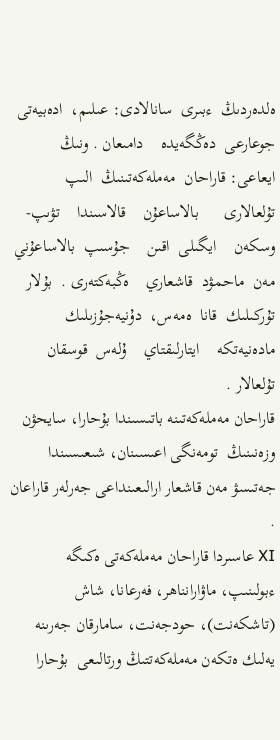ەلدەردىڭ  ءبىرى  سانالادى: عىلىم،  ادەبيەتى    جوعارعى  دەڭگەيدە    دامىعان . ونىڭ  ايعاعى: قاراحان  مەملەكەتىنىڭ  الىپ  تۇلعالارى      بالاساعۇن    قالاسىندا    تۋىپ-وسكەن    ايگىلى  اقىن    جۇسىپ  بالاساعۇني  مەن  ماحمۋد  قاشعاري    ەڭبەكتەرى .  بۇلار  تۇركىلىك  قانا  ەمەس،  دۇنيەجۇزىلىك    مادەنيەتكە    ايتارلىقتاي    ۇلەس  قوسقان    تۇلعالار .
قاراحان مەملەكەتىنە باتىسىندا بۇحارا، سايحۋن وزەنىنىڭ  تومەنگى اعىسىنان، شىعىسىندا جەتىسۋ مەن قاشعار ارالىعىنداعى جەرلەر قاراعان .
XI عاسىردا قاراحان مەملەكەتى ەكىگە ءبولىنىپ، ماۋارانناھر، فەرعانا، شاش (تاشكەنت)، حودجەنت، سامارقان جەرىنە يەلىك ەتكەن مەملەكەتتىڭ ورتالىعى  بۇحارا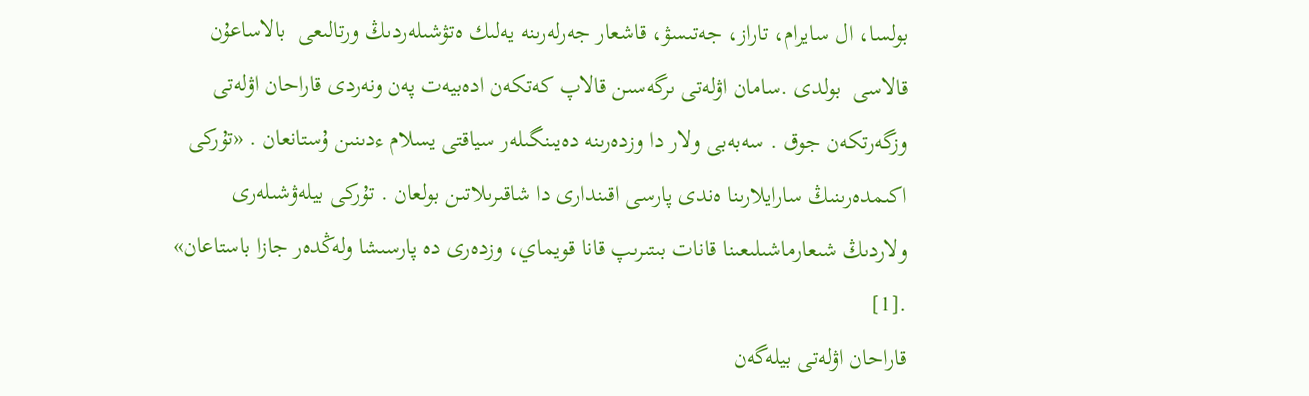بولسا، ال سايرام، تاراز، جەتىسۋ، قاشعار جەرلەرىنە يەلىك ەتۋشىلەردىڭ ورتالىعى  بالاساعۇن  قالاسى  بولدى .سامان اۋلەتى ىرگەسىن قالاپ كەتكەن ادەبيەت پەن ونەردى قاراحان اۋلەتى وزگەرتكەن جوق . سەبەبى ولار دا وزدەرىنە دەيىنگىلەر سياقتى يسلام ءدىنىن ۇستانعان . «تۇركى اكىمدەرىنىڭ سارايلارىنا ەندى پارسى اقىندارى دا شاقىرىلاتىن بولعان . تۇركى بيلەۋشىلەرى ولاردىڭ شىعارماشىلىعىنا قانات بىتىرىپ قانا قويماي، وزدەرى دە پارسىشا ولەڭدەر جازا باستاعان» .[1]
قاراحان اۋلەتى بيلەگەن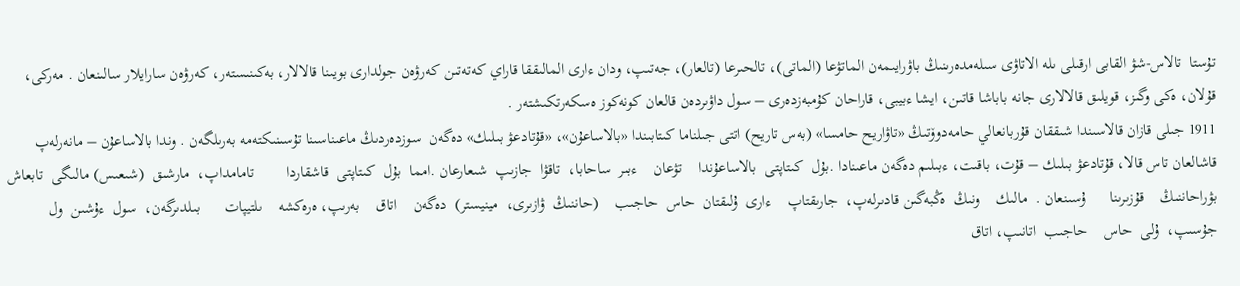تۇستا  تالاس-شۋ القابى ارقىلى ىلە الاتاۋى سىلەمدەرىنىڭ باۋرايىمەن الماتۋعا (الماتى)، تالحىرعا (تالعار)، جەتىپ، ودان ءارى المالىققا قاراي كەتەتىن كەرۋەن جولدارى بويىنا قالالار، بەكىنىستەر، كەرۋەن سارايلار سالىنعان . مەركى، قۇلان، ەكى وگىز، قويلىق قالالارى جانە باباشا قاتىن، ايشا ءبيبى، قاراحان كۇمبەزدەرى – سول داۋىردەن قالعان كونەكوز ەسكەرتكىشتەر .
1911 جىلى قازان قالاسىندا شىققان قۇربانعالي حامەدوۆتىڭ «تاۋاريح حامسا» (بەس تاريح) اتتى جىلناما كىتابىندا «بالاساعۇن»، «قۇتادعۋ بىلىك» دەگەن  سوزدەردىڭ ماعىناسىنا تۇسىنىكتەمە بەرىلگەن . وندا بالاساعۇن – مانەرلەپ قاشالعان تاس قالا، قۇتادعۋ بىلىك – قۇت، باقىت، ءبىلىم دەگەن ماعىنادا .بۇل  كىتاپتى  بالاساعۇندا    تۋعان    ءبىر  ساحابا،  تاقۋا  جازىپ  شىعارعان .امما  بۇل  كىتاپتى  قاشقاردا        تامامداپ،  مارشىق  (شىعىس) مالىگى  تابعاش    بۋراحاننىڭ    قۇزىرىنا      ۇسىنعان .  مالىك    ونىڭ  ەڭبەگىن قادىرلەپ،  جارىقتاپ    ءارى  ۇلىقتان  حاس  حاجىب    (حاننىڭ  ۋازىرى،  مينيستر)  دەگەن    اتاق    بەرىپ، ەرەكشە    ىلتيپات      بىلدىرگەن،  سول  ءۇشىن  ول  جۇسىپ،  ۇلى  حاس    حاجىب  اتانىپ، اتاق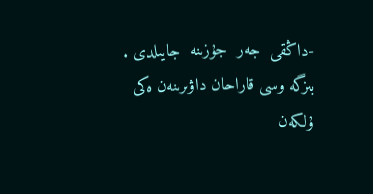-داڭقى  جەر  جۇزىنە  جايىلدى .
بىزگە وسى قاراحان داۋىرىنەن ەكى ۇلكەن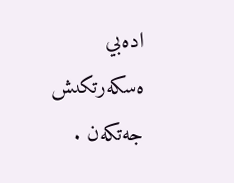ادەبي ەسكەرتكىش جەتكەن .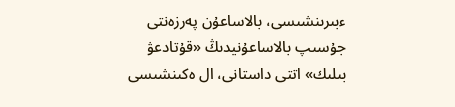ءبىرىنشىسى، بالاساعۇن پەرزەنتى جۇسىپ بالاساعۇنيدىڭ «قۇتادعۋ بىلىك» اتتى داستانى، ال ەكىنشىسى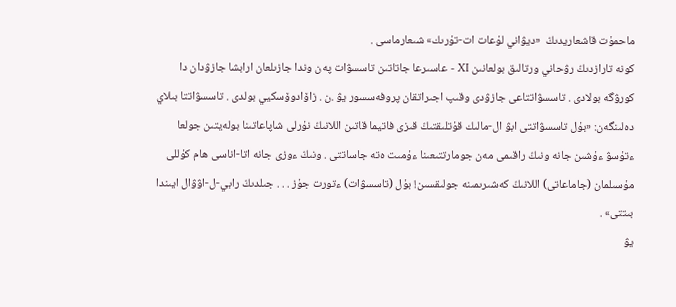ماحمۇت قاشعاريدىڭ  «ديۋاني لۇعات ات-تۇرىك» شىعارماسى .
كونە تارازدىڭ رۋحاني ورتالىق بولعانىن XI - عاسىرعا جاتاتىن تاسسۋات پەن وندا جازىلعان ارابشا جازۋدان دا كورۋگە بولادى . تاسسۋاتتاعى جازۋدى وقىپ اجىراتقان پروفەسسور يۋ .ن . زاۆادوۆسكيي بولدى . تاسسۋاتتا بىلاي دەلىنگەن: «بۇل تاسسۋاتتى ابۋ ال-مالىك قۇتلىقتىڭ قىزى فاتيما قاتىن اللانىڭ نۇرلى شاپاعاتىنا بولەيتىن جولعا ءتۇسۋ ءۇشىن جانە ونىڭ راقىمى مەن جومارتتىعىنا ءۇمىت ەتە جاساتتى . ونىڭ ءوزى جانە اتا-اناسى ھام كۇللى مۇسىلمان (جاماعاتى) اللانىڭ كەشىرىمىنە جولىقسىن! بۇل (تاسسۋات) ءتورت جۇز . . . جىلدىڭ رابي-ل-اۋۋال ايىندا بىتتى» .
يۋ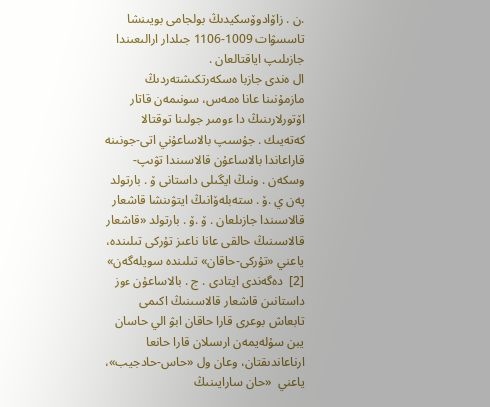.ن . زاۆادوۆسكيدىڭ بولجامى بويىنشا تاسسۋات 1009-1106 جىلدار ارالىعىندا جازىلىپ اياقتالعان .
ال ەندى جازبا ەسكەرتكىشتەردىڭ مازمۇنىنا عانا ەمەس، سونىمەن قاتار اۆتورلارىنىڭ دا ءومىر جولىنا توقتالا كەتەيىك . جۇسىپ بالاساعۇني اتى-جونىنە قاراعاندا بالاساعۇن قالاسىندا تۋىپ-وسكەن . ونىڭ ايگىلى داستانى ۆ . بارتولد پەن ي .ۆ . ستەبلەۆانىڭ ايتۋىنشا قاشعار قالاسىندا جازىلعان . ۆ .ۆ . بارتولد «قاشعار قالاسىنىڭ حالقى عانا ناعىز تۇركى تىلىندە،  ياعني «تۇركى-حاقان» تىلىندە سويلەگەن» [2]  دەگەندى ايتادى . ج . بالاساعۇن ءوز داستانىن قاشعار قالاسىنىڭ اكىمى تابعاش بوعرى قارا حاقان ابۋ الي حاسان يبن سۇلەيمەن ارىسلان قارا حانعا ارناعاندىقتان، وعان ول «حاس-حادجيب»، ياعني  «حان سارايىنىڭ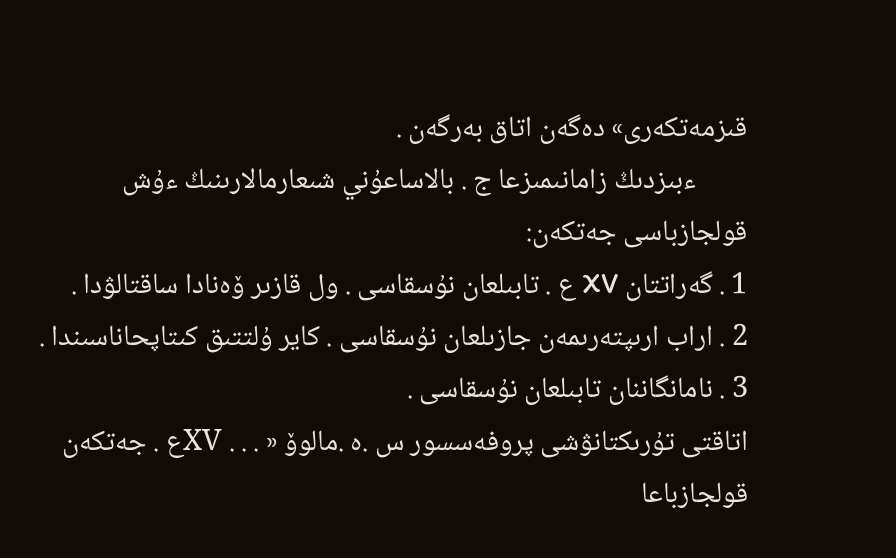قىزمەتكەرى» دەگەن اتاق بەرگەن .
        ءبىزدىڭ زامانىمىزعا ج . بالاساعۇني شىعارمالارىنىڭ ءۇش قولجازباسى جەتكەن:
1 . گەراتتان XV ع . تابىلعان نۇسقاسى . ول قازىر ۆەنادا ساقتالۋدا .
2 . اراب ارىپتەرىمەن جازىلعان نۇسقاسى . كاير ۇلتتىق كىتاپحاناسىندا .
3 . نامانگاننان تابىلعان نۇسقاسى .
اتاقتى تۇرىكتانۋشى پروفەسسور س .ە .مالوۆ « . . . XVع . جەتكەن قولجازباعا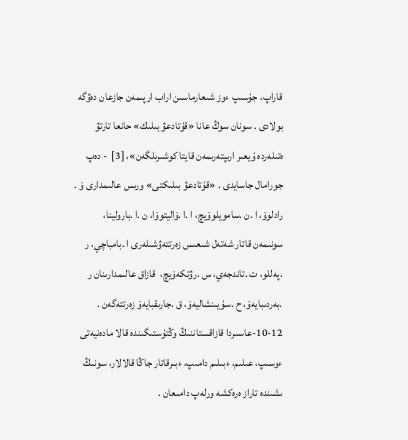قاراپ، جۇسىپ ءوز شىعارماسىن اراب ارپىمەن جازعان دەۋگە بولادى . سونان سوڭ عانا «قۇتادعۋ بىلىك» حانعا تارتۋ ەتىلەردە ۇيعىر ارىپتەرىمەن قايتا كوشىرىلگەن»، [3]  - دەپ جورامال جاسايدى . «قۇتادعۋ بىلىكتى» ورىس عالىمدارى ۆ . رادلوۆ، ا .ن .سامويلوۆيچ، ا .ا .ۆاليتوۆا، ن .ا .بارولينا، سونىمەن قاتار شەتەل شىعىس زەرتتەۋشىلەرى ا .بامباچي، ر .پەللو، ت .تاندجەي، س .رۋتكەۆيچ،  قازاق عالىمدارىنان ر .بەردىبايەۆ، ح .سۇيىنشاليەۆ، ق .جارىقبايەۆ زەرتتەگەن .
10-12-عاسىردا قازاقستاننىڭ وڭتۇستىگىندە قالا مادەنيەتى ءوسىپ، عىلىم، ءبىلىم دامىپ، ءبىرقاتار جاڭا قالالار، سونىڭ ىشىندە تاراز ەرەكشە ورلەپ دامىعان .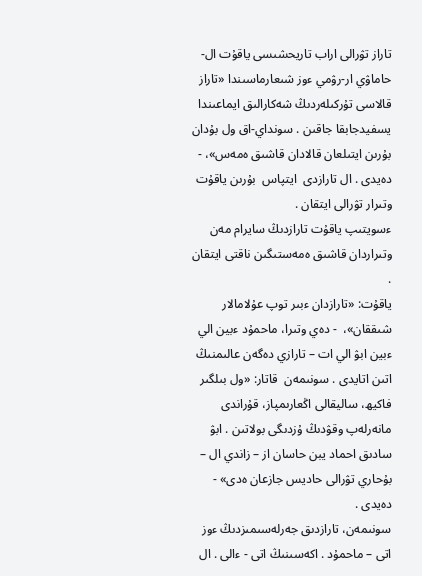تاراز تۋرالى اراب تاريحشىسى ياقۇت ال-حاماۋي ار-رۋمي ءوز شىعارماسىندا «تاراز قالاسى تۇركىلەردىڭ شەكارالىق ايماعىندا يسفيدجابقا جاقىن . سونداي-اق ول بۇدان بۇرىن ايتىلعان قالادان قاشىق ەمەس»، - دەيدى . ال تارازدى  ايتپاس  بۇرىن ياقۇت وتىرار تۋرالى ايتقان .
ءسويتىپ ياقۇت تارازدىڭ سايرام مەن وتىراردان قاشىق ەمەستىگىن ناقتى ايتقان .
ياقۇت: «تارازدان ءبىر توپ عۇلامالار شىققان»،  - دەي وتىرا، ماحمۇد ءبين الي ءبين ابۋ الي ات – تارازي دەگەن عالىمنىڭ اتىن اتايدى . سونىمەن  قاتار: «ول بىلگىر فاكيھ، ساليقالى اڭعارىمپاز، قۇراندى مانەرلەپ وقۋدىڭ ۇزدىگى بولاتىن . ابۋ سادىق احماد يبن حاسان از – زاندي ال – بۇحاري تۋرالى حاديس جازعان ەدى» - دەيدى .
سونىمەن، تارازدىق جەرلەسىمىزدىڭ ءوز اتى – ماحمۇد . اكەسىنىڭ اتى - ءالى . ال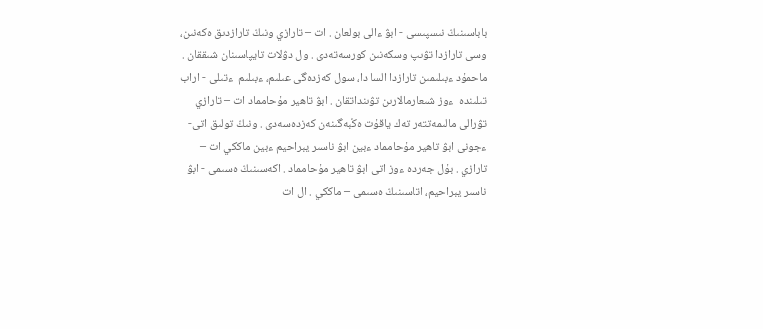باباسىنىڭ نىسپىسى - ابۋ ءالى بولعان . ات – تارازي ونىڭ تارازدىق ەكەنىن، وسى تارازدا تۋىپ وسكەنىن كورسەتەدى . ول دۋلات تايپاسىنان شىققان .
ماحمۇد ءبىلىمىن تارازدا السا دا، سول كەزدەگى عىلىم، ءبىلىم  ءتىلى - اراب تىلىندە  ءوز شىعارمالارىن تۋىنداتقان . ابۋ تاھير مۇحامماد ات – تارازي تۋرالى مالىمەتتەر تەك ياقۇت ەڭبەگىنەن كەزدەسەدى . ونىڭ تولىق اتى-ءجونى ابۋ تاھير مۇحامماد ءبين ابۋ ناسىر يبراحيم ءبين ماككي ات – تارازي . بۇل جەردە ءوز اتى ابۋ تاھير مۇحامماد . اكەسىنىڭ ەسىمى - ابۋ ناسىر يبراحيم، اتاسىنىڭ ەسىمى – ماككي . ال ات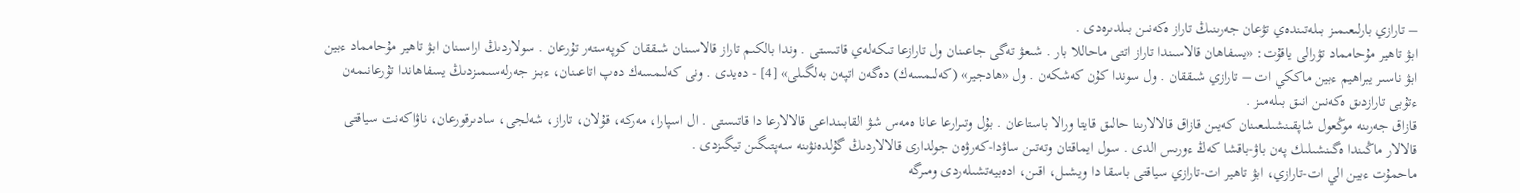– تارازي بارلىعىمىز بىلەتىندەي تۋعان جەرىنىڭ تاراز ەكەنىن بىلدىرەدى .
ابۋ تاھير مۇحامماد تۋرالى ياقۇت: «يسفاھان قالاسىندا تاراز اتتى ماحاللا بار . شىعۋ تەگى جاعىنان ول تارازعا تىكەلەي قاتىستى . وندا بالكىم تاراز قالاسىنان شىققان كوپەستەر تۇرعان . سولاردىڭ اراسىنان ابۋ تاھير مۇحامماد ءبين ابۋ ناسىر يبراھيم ءبين ماككي ات – تارازي شىققان . ول سوندا كۇن كەشكەن . ول «ھادجير» (كەلىمسەك) دەگەن اتپەن بەلگىلى» [4] - دەيدى . ونى كەلىمسەك دەپ اتاعىنان، ءبىز جەرلەسىمىزدىڭ يسفاھاندا تۇرعانىمەن ءتۇبى تارازدىق ەكەنىن انىق بىلەمىز .
قازاق جەرىنە موڭعول شاپقىنشىلىعىنان كەيىن قازاق قالالارىنا حالىق قايتا ورالا باستاعان . بۇل وتىرارعا عانا ەمەس شۋ القابىنداعى قالالارعا دا قاتىستى . ال اسپارا، مەركە، قۇلان، تاراز، شەلجى، سادىرقورعان، ناۋاكەنت سياقتى قالالار ماڭىندا ەگىنشىلىك پەن باۋ-باقشا كەڭ ءورىس الدى . سول ايماقتان وتەتىن ساۋدا-كەرۋەن جولدارى قالالاردىڭ گۇلدەنۋىنە سەپتىگىن تيگىزدى .
ماحمۇت ءبين الي ات-تارازي، ابۋ تاھير ات-تارازي سياقتى باسقا دا ويشىل، اقىن، ادەبيەتشىلەردى ومىرگە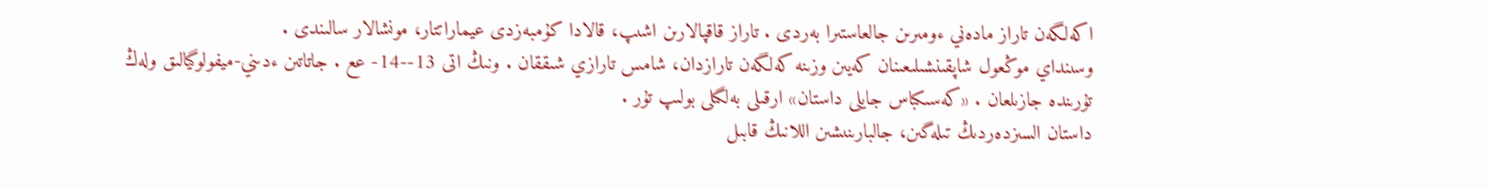اكەلگەن تاراز مادەني ءومىرىن جالعاستىرا بەردى . تاراز قاقپالارىن اشىپ، قالادا كۇمبەزدى عيماراتتار، مونشالار سالىندى .
وسىنداي موڭعول شاپقىنشىلىعىنان كەيىن وزىنە كەلگەن تارازدان، شامس تارازي شىققان . ونىڭ اتى 13--14- عع . جاتاتىن ءدىني-ميفولوگيالىق ولەڭ تۇرىندە جازىلعان . «كەسىكباس جايلى داستان» ارقىلى بەلگىلى بولىپ تۇر .
داستان السىزدەردىڭ تىلەگىن، جالبارىنىشىن اللانىڭ قابىل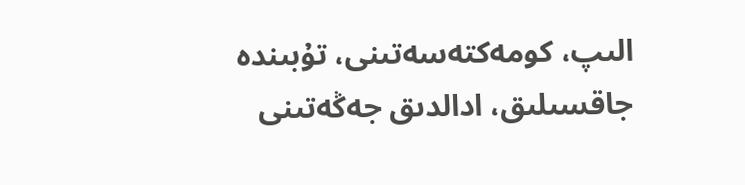الىپ، كومەكتەسەتىنى، تۇبىندە جاقسىلىق، ادالدىق جەڭەتىنى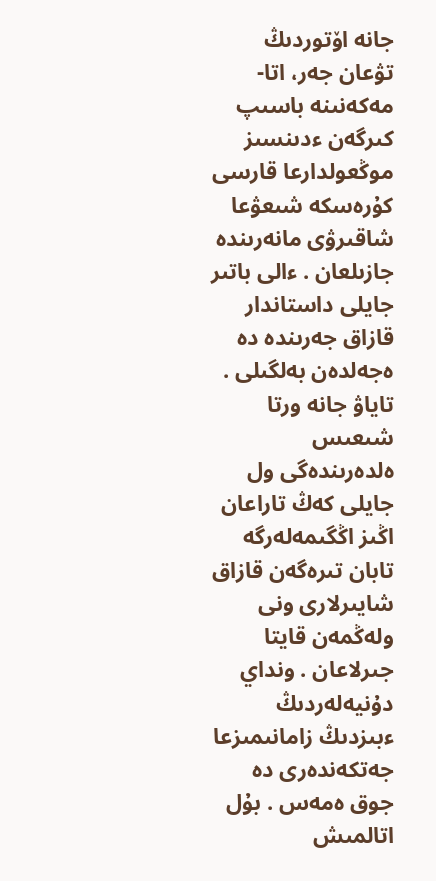جانە اۆتوردىڭ تۋعان جەر، اتا-مەكەنىنە باسىپ كىرگەن ءدىنسىز موڭعولدارعا قارسى كۇرەسكە شىعۋعا شاقىرۋى مانەرىندە جازىلعان . ءالى باتىر جايلى داستاندار قازاق جەرىندە دە ەجەلدەن بەلگىلى . تاياۋ جانە ورتا شىعىس ەلدەرىندەگى ول جايلى كەڭ تاراعان اڭىز اڭگىمەلەرگە تابان تىرەگەن قازاق شايىرلارى ونى ولەڭمەن قايتا جىرلاعان . ونداي دۇنيەلەردىڭ ءبىزدىڭ زامانىمىزعا جەتكەندەرى دە جوق ەمەس . بۇل اتالمىش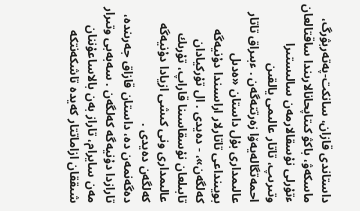داستاندى قازان، سانكت-پەتەربۋرگ، ماسكەۋ، باكۋ كىتاپحانالارىندا ساقتالعان ءتۇرلى نۇسقالارمەن سالىستىرا وتىرىپ، تاتار عالىمى يالقىن احمەتگالەيەۆا زەرتتەگەن . ءبىراق تاتار عالىمدارى بۇل داستان «ەدىل بويىنداعى تاتارلار اراسىندا دۇنيەگە كەلگەن»، - دەيدى . ال تۇركيادان تابىلعان نۇسقاسىنا قاراپ، تۇرىك عالىمدارى ونى كىشى ازيادا دۇنيەگە كەلگەن دەيدى .
دەگەنمەن دە، داستان قازاق جەرىندە، تارازدا دۇنيەگە كەلگەن . سەبەبى وتىرار مەن سايرام، تاراز بەن بالاساعۇننان شىققان ازاماتتار كەيدە تاشكەنتكە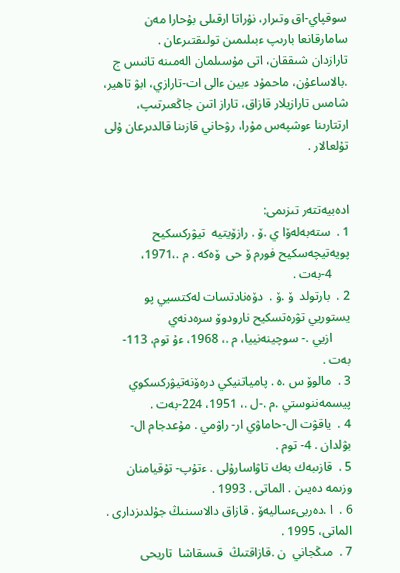سوقپاي-اق وتىرار، نۇراتا ارقىلى بۇحارا مەن سامارقانعا بارىپ ءبىلىمىن تولىقتىرعان .
تارازدان شىققان، اتى مۇسىلمان الەمىنە تانىس ج .بالاساعۇن، ماحمۇد ءبين ءالى ات-تارازي، ابۋ تاھير، شامس تارازيلار قازاق، تاراز اتىن جاڭعىرتىپ، ارتتارىنا ءوشپەس مۇرا، رۋحاني قازىنا قالدىرعان ۇلى تۇلعالار .


ادەبيەتتەر تىزىمى:
1 .  ستەبەلەۆا ي .ۆ . رازۆيتيە  تيۋركسكيح پويەتيچەسكيح فورم ۆ حى  ۆەكە . م .،1971،
      4-بەت .
2 .  بارتولد  ۆ .ۆ .  دۆەنادتسات لەكتسيي پو  يستوريي تۋرەتسكيح نارودوۆ سرەدنەي
      ازيي .- سوچينەنييا، م .، 1968، ءۇ توم، 113-بەت .
3 .  مالوۆ س .ە . پامياتنيكي درەۆنەتيۋركسكوي پيسمەننوستي .م .-ل .، 1951، 224-بەت .
4 .  ياقۋت ال-حاماۋي ار- راۋمي . مۇعدجام ال-بۋلدان . 4- توم .
5 .  قازىبەك بەك تاۋاسارۇلى . ءتۇپ- تۇقيامنان وزىمە دەيىن . الماتى . 1993 .
6 .  ا .دەربىءساليەۆ . قازاق دالاسىنىڭ جۇلدىزدارى . الماتى، 1995 .
7 .  مىڭجاني  ن .قازاقتىڭ  قىسقاشا  تاريحى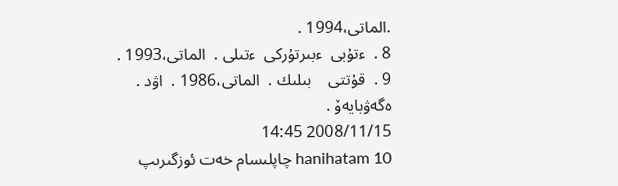.الماتى،1994 .
8 .  ءتۇبى  ءبىرتۇركى  ءتىلى .  الماتى،1993 .
9 .  قۇتتى    بىلىك .  الماتى،1986 .  اۋد .  ەگەۋبايەۆ .
2008/11/15 14:45
10 hanihatam چاپلىسام خەت ئوزگىرىپ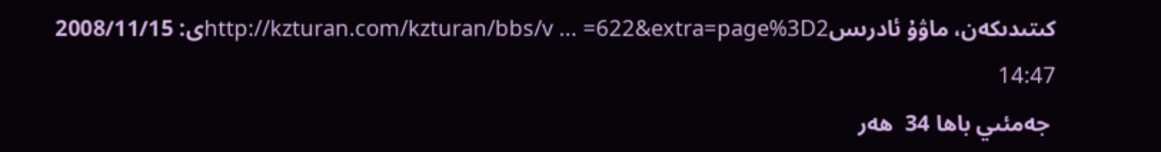كىتىدىكەن، ماۋۇ ئادرىسhttp://kzturan.com/kzturan/bbs/v ... =622&extra=page%3D2ى: 2008/11/15 14:47
 جەمئىي باھا 34  ھەر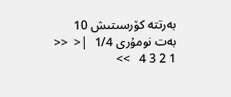بەرتتە كۆرسىتىش 10
بەت نومۇرى 1/4  |<  <<   1 2 3 4   >>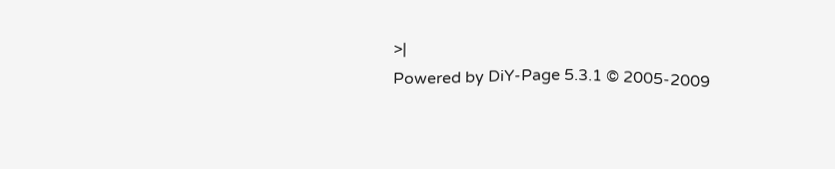>|
Powered by DiY-Page 5.3.1 © 2005-2009